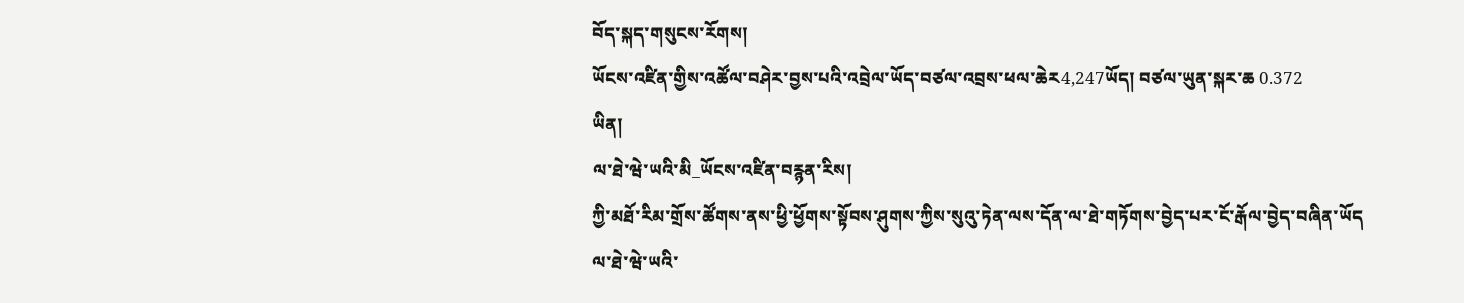བོད་སྐད་གསུངས་རོགས།
ཡོངས་འཛིན་གྱིས་འཚོལ་བཤེར་བྱས་པའི་འབྲེལ་ཡོད་བཙལ་འབྲས་ཕལ་ཆེར4,247ཡོད། བཙལ་ཡུན་སྐར་ཆ 0.372
ཡིན།
ལ་ཐེ་ཝེ་ཡའི་མི_ཡོངས་འཛིན་བརྙན་རིས།
ཀྱི་མཐོ་རིམ་གྲོས་ཚོགས་ནས་ཕྱི་ཕྱོགས་སྟོབས་ཤུགས་ཀྱིས་སུའུ་ཏེན་ལས་དོན་ལ་ཐེ་གཏོགས་བྱེད་པར་ངོ་རྒོལ་བྱེད་བཞིན་ཡོད
ལ་ཐེ་ཝེ་ཡའི་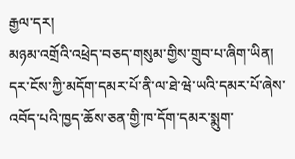རྒྱལ་དར།
མཉམ་འགྲོའི་འཕྲེད་བཅད་གསུམ་གྱིས་གྲུབ་པ་ཞིག་ཡིན། དར་ངོས་ཀྱི་མདོག་དམར་པོ་ནི་ལ་ཐེ་ཝེ་ཡའི་དམར་པོ་ཞེས་འབོད་པའི་ཁྱད་ཆོས་ཅན་གྱི་ཁ་དོག་དམར་སྨུག་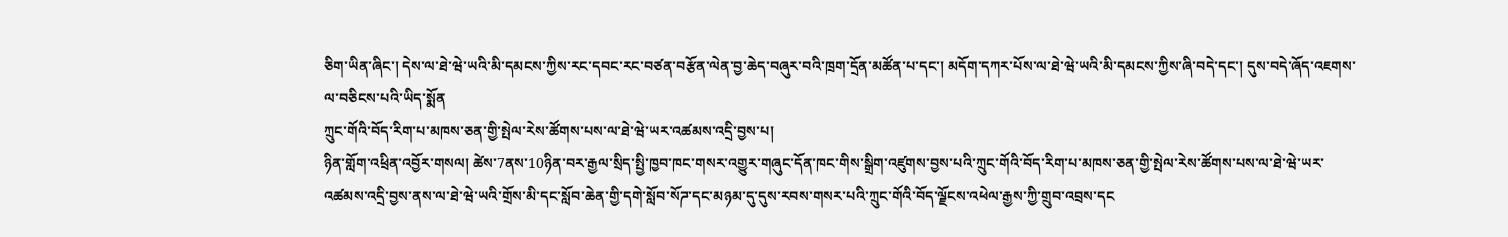ཅིག་ཡིན་ཞིང་། དེས་ལ་ཐེ་ཝེ་ཡའི་མི་དམངས་ཀྱིས་རང་དབང་རང་བཙན་བརྩོན་ལེན་བྱ་ཆེད་བཞུར་བའི་ཁྲག་དྲོན་མཚོན་པ་དང་། མདོག་དཀར་པོས་ལ་ཐེ་ཝེ་ཡའི་མི་དམངས་ཀྱིས་ཞི་བདེ་དང་། དུས་བདེ་ཞོད་འཇགས་ལ་བཅིངས་པའི་ཡིད་སྨོན
ཀྲུང་གོའི་བོད་རིག་པ་མཁས་ཅན་གྱི་སྤེལ་རེས་ཚོགས་པས་ལ་ཐེ་ཝེ་ཡར་འཚམས་འདྲི་བྱས་པ།
ཉིན་གློག་འཕྲིན་འབྱོར་གསལ། ཚེས་7ནས་10ཉིན་བར་རྒྱལ་སྲིད་སྤྱི་ཁྱབ་ཁང་གསར་འགྱུར་གཞུང་དོན་ཁང་གིས་སྒྲིག་འཛུགས་བྱས་པའི་ཀྲུང་གོའི་བོད་རིག་པ་མཁས་ཅན་གྱི་སྤེལ་རེས་ཚོགས་པས་ལ་ཐེ་ཝེ་ཡར་འཚམས་འདྲི་བྱས་ནས་ལ་ཐེ་ཝེ་ཡའི་གྲོས་མི་དང་སློབ་ཆེན་གྱི་དགེ་སློབ་སོཌ་དང་མཉམ་དུ་དུས་རབས་གསར་པའི་ཀྲུང་གོའི་བོད་ལྗོངས་འཕེལ་རྒྱས་ཀྱི་གྲུབ་འབྲས་དང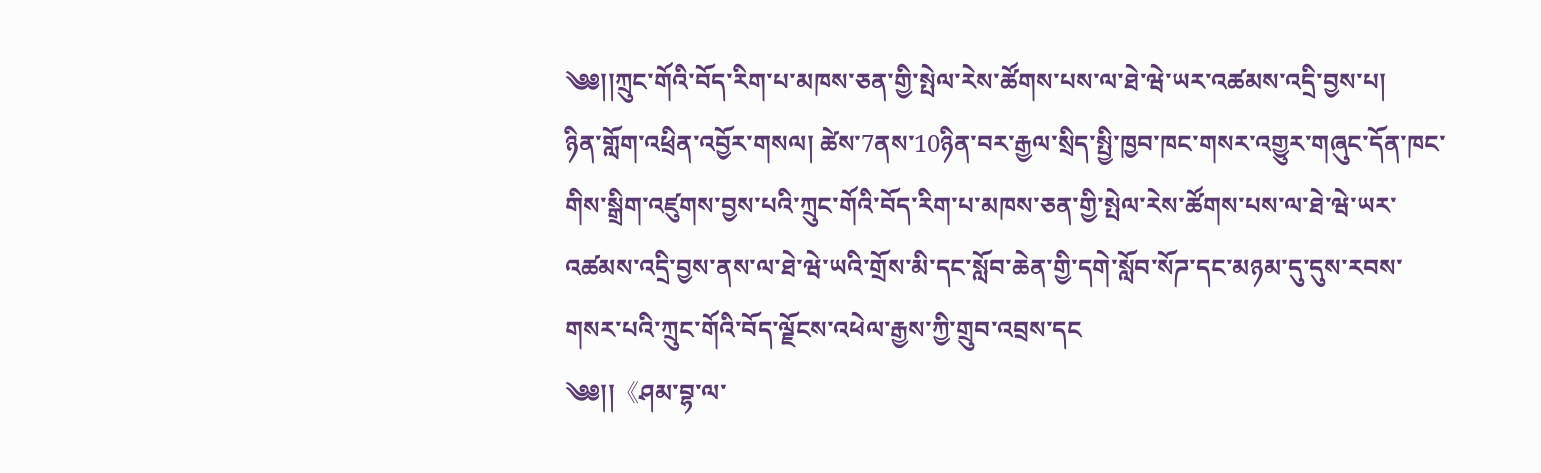༄༅།།ཀྲུང་གོའི་བོད་རིག་པ་མཁས་ཅན་གྱི་སྤེལ་རེས་ཚོགས་པས་ལ་ཐེ་ཝེ་ཡར་འཚམས་འདྲི་བྱས་པ།
ཉིན་གློག་འཕྲིན་འབྱོར་གསལ། ཚེས་7ནས་10ཉིན་བར་རྒྱལ་སྲིད་སྤྱི་ཁྱབ་ཁང་གསར་འགྱུར་གཞུང་དོན་ཁང་གིས་སྒྲིག་འཛུགས་བྱས་པའི་ཀྲུང་གོའི་བོད་རིག་པ་མཁས་ཅན་གྱི་སྤེལ་རེས་ཚོགས་པས་ལ་ཐེ་ཝེ་ཡར་འཚམས་འདྲི་བྱས་ནས་ལ་ཐེ་ཝེ་ཡའི་གྲོས་མི་དང་སློབ་ཆེན་གྱི་དགེ་སློབ་སོཌ་དང་མཉམ་དུ་དུས་རབས་གསར་པའི་ཀྲུང་གོའི་བོད་ལྗོངས་འཕེལ་རྒྱས་ཀྱི་གྲུབ་འབྲས་དང
༄༅།།《ཤམ་བྷ་ལ་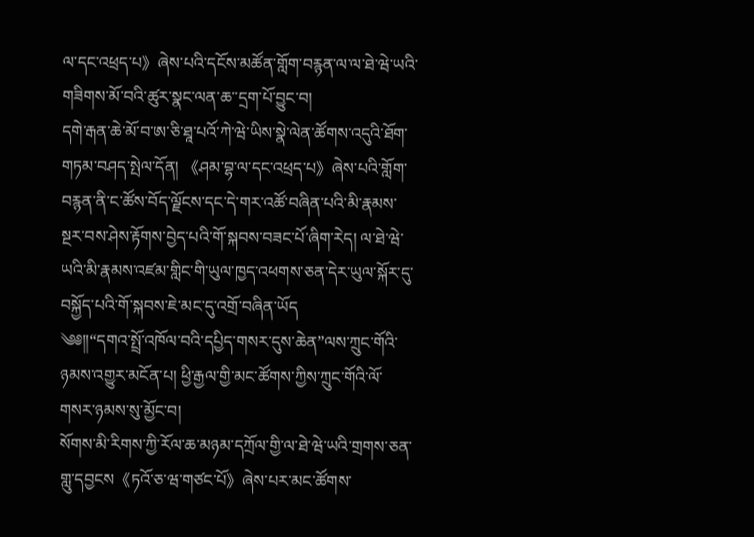ལ་དང་འཕྲད་པ》ཞེས་པའི་དངོས་མཚོན་གློག་བརྙན་ལ་ལ་ཐེ་ཝེ་ཡའི་གཟིགས་མོ་བའི་ཚུར་སྣང་ལན་ཆ་་དྲག་པོ་བྱུང་བ།
དགེ་རྒན་ཆེ་མོ་བ་ཨ་ཅི་ཐཱ་པའོ་ཀེ་ཝེ་ཡིས་སྣེ་ལེན་ཚོགས་འདུའི་ཐོག་གཏམ་བཤད་སྤེལ་དོན། 《ཤམ་བྷ་ལ་དང་འཕྲད་པ》ཞེས་པའི་གློག་བརྙན་ནི་ང་ཚོས་བོད་ལྗོངས་དང་དེ་གར་འཚོ་བཞིན་པའི་མི་རྣམས་སྔར་བས་ཤེས་རྟོགས་བྱེད་པའི་གོ་སྐབས་བཟང་པོ་ཞིག་རེད། ལ་ཐེ་ཝེ་ཡའི་མི་རྣམས་འཛམ་གླིང་གི་ཡུལ་ཁྱད་འཕགས་ཅན་དེར་ཡུལ་སྐོར་དུ་བསྐྱོད་པའི་གོ་སྐབས་ཇེ་མང་དུ་འགྲོ་བཞིན་ཡོད
༄༅༎“དགའ་སྤྲོ་འཁོལ་བའི་དཔྱིད་གསར་དུས་ཆེན”ལས་ཀྲུང་གོའི་ཉམས་འགྱུར་མངོན་པ། ཕྱི་རྒྱལ་གྱི་མང་ཚོགས་ཀྱིས་ཀྲུང་གོའི་ལོ་གསར་ཉམས་སུ་མྱོང་བ།
སོགས་མི་རིགས་ཀྱི་རོལ་ཆ་མཉམ་དཀྲོལ་གྱི་ལ་ཐེ་ཝེ་ཡའི་གྲགས་ཅན་གླུ་དབྱངས《ཏའོ་ཅ་ཝ་གཙང་པོ》ཞེས་པར་མང་ཚོགས་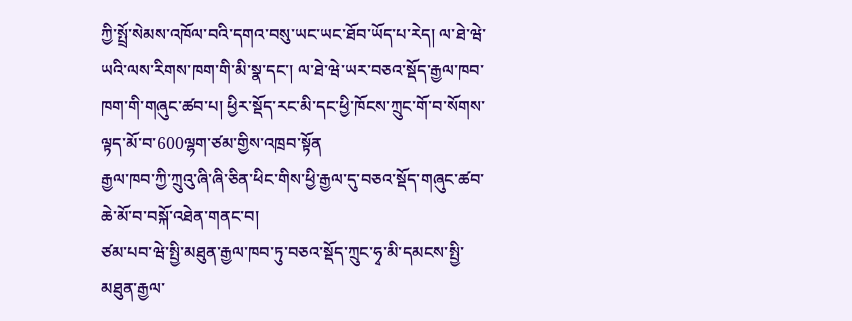ཀྱི་སྤྲོ་སེམས་འཁོལ་བའི་དགའ་བསུ་ཡང་ཡང་ཐོབ་ཡོད་པ་རེད། ལ་ཐེ་ཝེ་ཡའི་ལས་རིགས་ཁག་གི་མི་སྣ་དང་། ལ་ཐེ་ཝེ་ཡར་བཅའ་སྡོད་རྒྱལ་ཁབ་ཁག་གི་གཞུང་ཚབ་པ། ཕྱིར་སྡོད་རང་མི་དང་ཕྱི་ཁོངས་ཀྲུང་གོ་བ་སོགས་ལྟད་མོ་བ་600ལྷག་ཙམ་གྱིས་འཁྲབ་སྟོན
རྒྱལ་ཁབ་ཀྱི་ཀྲུའུ་ཞི་ཞི་ཅིན་ཕིང་གིས་ཕྱི་རྒྱལ་དུ་བཅའ་སྡོད་གཞུང་ཚབ་ཆེ་མོ་བ་བསྐོ་འཐེན་གནང་བ།
ཙམ་པབ་ཝེ་སྤྱི་མཐུན་རྒྱལ་ཁབ་ཏུ་བཅའ་སྡོད་ཀྲུང་ཧྭ་མི་དམངས་སྤྱི་མཐུན་རྒྱལ་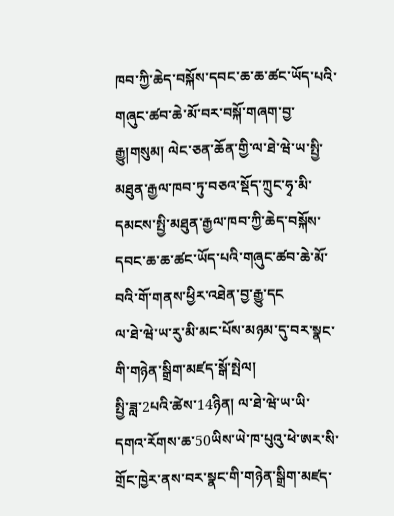ཁབ་ཀྱི་ཆེད་བསྐོས་དབང་ཆ་ཆ་ཚང་ཡོད་པའི་གཞུང་ཚབ་ཆེ་མོ་བར་བསྐོ་གཞག་བྱ་རྒྱུ།གསུམ། ལེང་ཅན་ཆོན་གྱི་ལ་ཐེ་ཝེ་ཡ་སྤྱི་མཐུན་རྒྱལ་ཁབ་ཏུ་བཅའ་སྡོད་ཀྲུང་ཧྭ་མི་དམངས་སྤྱི་མཐུན་རྒྱལ་ཁབ་ཀྱི་ཆེད་བསྐོས་དབང་ཆ་ཆ་ཚང་ཡོད་པའི་གཞུང་ཚབ་ཆེ་མོ་བའི་གོ་གནས་ཕྱིར་འཐེན་བྱ་རྒྱུ་དང
ལ་ཐེ་ཝེ་ཡ་རུ་མི་མང་པོས་མཉམ་དུ་བར་སྣང་གི་གཉེན་སྒྲིག་མཛད་སྒོ་སྤེལ།
སྤྱི་ཟླ་2པའི་ཚེས་14ཉིན། ལ་ཐེ་ཝེ་ཡ་ཡི་དགའ་རོགས་ཆ་50ཡིས་ཡེ་ཁ་པུའུ་ཕེ་ཨར་སི་གྲོང་ཁྱེར་ནས་བར་སྣང་གི་གཉེན་སྒྲིག་མཛད་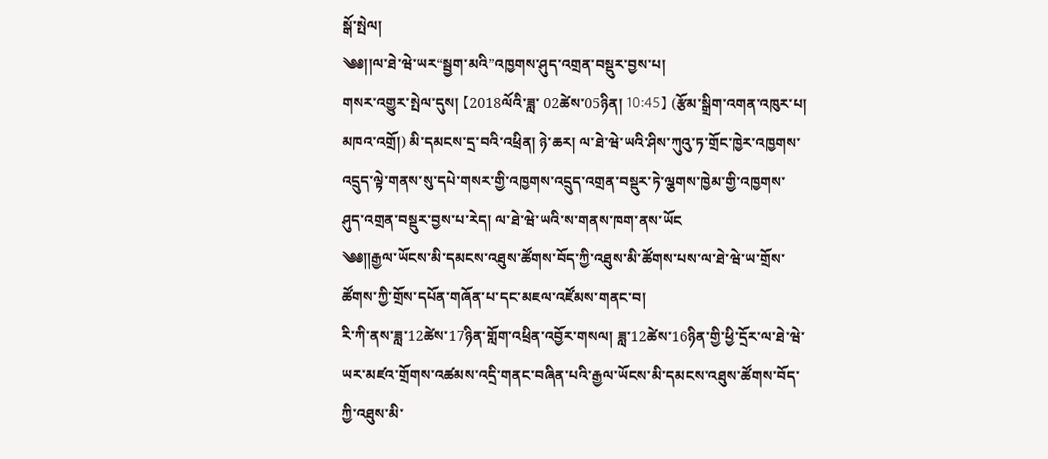སྒོ་སྤེལ།
༄༅།།ལ་ཐེ་ཝེ་ཡར“སྦྱག་མའི”འཁྱགས་ཤུད་འགྲན་བསྡུར་བྱས་པ།
གསར་འགྱུར་སྤེལ་དུས། 【2018ལོའི་ཟླ་ 02ཚེས་05ཉིན། 10:45】 (རྩོམ་སྒྲིག་འགན་འཁུར་པ། མཁའ་འགྲོ།) མི་དམངས་དྲ་བའི་འཕྲིན། ཉེ་ཆར། ལ་ཐེ་ཝེ་ཡའི་ཤིས་ཀུའུ་ཏ་གྲོང་ཁྱེར་འཁྱགས་འདྲུད་ལྟེ་གནས་སུ་དཔེ་གསར་གྱི་འཁྱགས་འདྲུད་འགྲན་བསྡུར་ཏེ་ལྕགས་ཁྱེམ་གྱི་འཁྱགས་ཤུད་འགྲན་བསྡུར་བྱས་པ་རེད། ལ་ཐེ་ཝེ་ཡའི་ས་གནས་ཁག་ནས་ཡོང
༄༅༎རྒྱལ་ཡོངས་མི་དམངས་འཐུས་ཚོགས་བོད་ཀྱི་འཐུས་མི་ཚོགས་པས་ལ་ཐེ་ཝེ་ཡ་གྲོས་ཚོགས་ཀྱི་གྲོས་དཔོན་གཞོན་པ་དང་མཇལ་འཛོམས་གནང་བ།
རི་ཀི་ནས་ཟླ་12ཚེས་17ཉིན་གློག་འཕྲིན་འབྱོར་གསལ། ཟླ་12ཚེས་16ཉིན་གྱི་ཕྱི་དྲོར་ལ་ཐེ་ཝེ་ཡར་མཛའ་གྲོགས་འཚམས་འདྲི་གནང་བཞིན་པའི་རྒྱལ་ཡོངས་མི་དམངས་འཐུས་ཚོགས་བོད་ཀྱི་འཐུས་མི་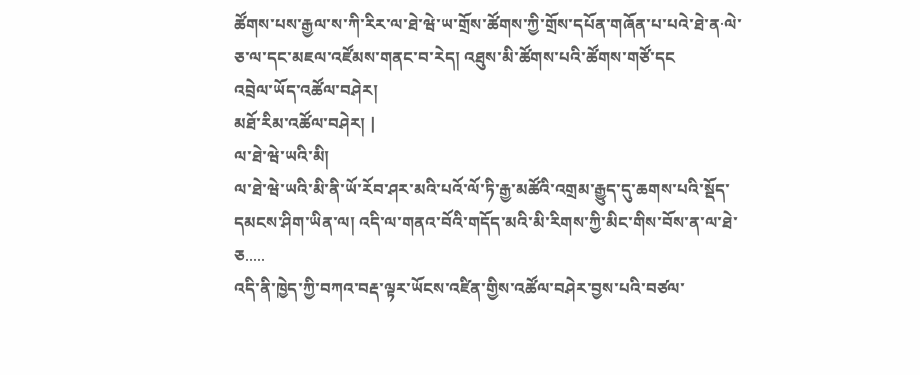ཚོགས་པས་རྒྱལ་ས་ཀི་རིར་ལ་ཐེ་ཝེ་ཡ་གྲོས་ཚོགས་ཀྱི་གྲོས་དཔོན་གཞོན་པ་པའེ་ཐེ་ན·ལེ་ཅ་ལ་དང་མཇལ་འཛོམས་གནང་བ་རེད། འཐུས་མི་ཚོགས་པའི་ཚོགས་གཙོ་དང
འབྲེལ་ཡོད་འཚོལ་བཤེར།
མཐོ་རིམ་འཚོལ་བཤེར། |
ལ་ཐེ་ཝེ་ཡའི་མི།
ལ་ཐེ་ཝེ་ཡའི་མི་ནི་ཡོ་རོབ་ཤར་མའི་པའོ་ལོ་ཏི་རྒྱ་མཚོའི་འགྲམ་རྒྱུད་དུ་ཆགས་པའི་སྡོད་དམངས་ཤིག་ཡིན་ལ། འདི་ལ་གནའ་བོའི་གདོད་མའི་མི་རིགས་ཀྱི་མིང་གིས་བོས་ན་ལ་ཐེ་ཅ.....
འདི་ནི་ཁྱེད་ཀྱི་བཀའ་བརྡ་ལྟར་ཡོངས་འཛིན་གྱིས་འཚོལ་བཤེར་བྱས་པའི་བཙལ་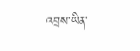འབྲས་ཡིན་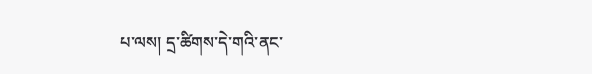པ་ལས། དྲ་ཚིགས་དེ་གའི་ནང་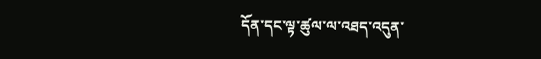དོན་དང་ལྟ་ཚུལ་ལ་འཐད་འདུན་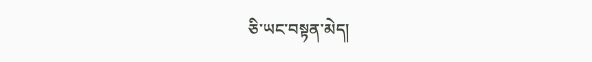ཅི་ཡང་བསྟན་མེད།